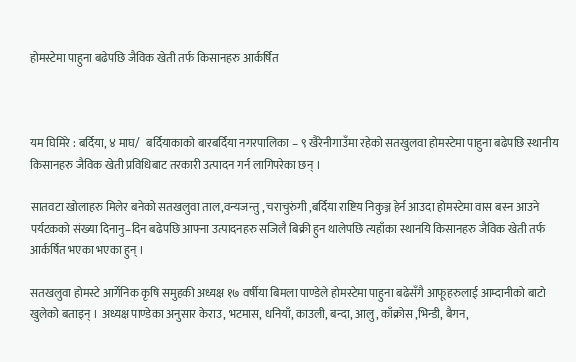होमस्टेमा पाहुना बढेपछि जैविक खेती तर्फ किसानहरु आर्कर्षित



यम घिमिरे : बर्दिया, ४ माघ/   बर्दियाकाको बारबर्दिया नगरपालिका – ९ खैरेनीगाउँमा रहेको सतखुलवा होमस्टेमा पाहुना बढेपछि स्थानीय किसानहरु जैविक खेती प्रविधिबाट तरकारी उत्पादन गर्न लागिपरेका छन् ।

सातवटा खोलाहरु मिलेर बनेको सतखलुवा ताल,वन्यजन्तु , चराचुरुंगी ,बर्दिया राष्टिय निकुञ्ज हेर्न आउदा होमस्टेमा वास बस्न आउने पर्यटकको संख्या दिनानु–दिन बढेपछि आफ्ना उत्पादनहरु सजिलै बिक्री हुन थालेपछि त्यहाँका स्थानयि किसानहरु जैविक खेती तर्फ आर्कर्षित भएका भएका हुन् ।

सतखलुवा होमस्टे आर्गेनिक कृषि समुहकी अध्यक्ष १७ वर्षीया बिमला पाण्डेले होमस्टेमा पाहुना बढेसँगै आफूहरुलाई आम्दानीको बाटो खुलेको बताइन् । अध्यक्ष पाण्डेका अनुसार केराउ, भटमास, धनियाँ, काउली, बन्दा, आलु, काँक्रोस ,भिन्डी, बैगन,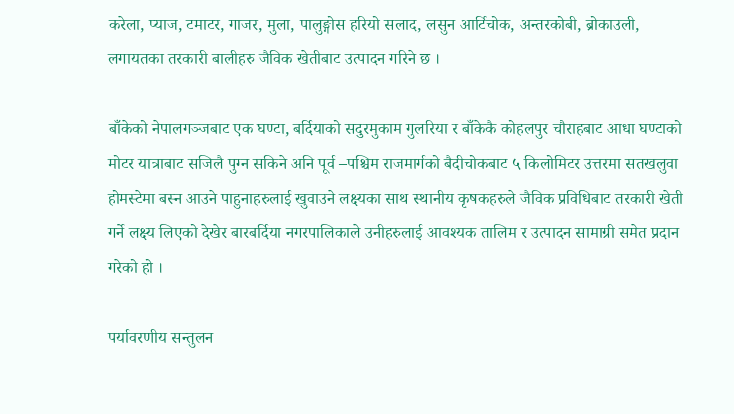करेला, प्याज, टमाटर, गाजर, मुला, पालुङ्गोस हरियो सलाद, लसुन आर्टिचोक, अन्तरकोबी, ब्रोकाउली, लगायतका तरकारी बालीहरु जैविक खेतीबाट उत्पादन गरिने छ ।

बाँकेको नेपालगञ्जबाट एक घण्टा, बर्दियाको सदुरमुकाम गुलरिया र बाँकेकै कोहलपुर चौराहबाट आधा घण्टाको मोटर यात्राबाट सजिलै पुग्न सकिने अनि पूर्व –पश्चिम राजमार्गको बैदीचोकबाट ५ किलोमिटर उत्तरमा सतखलुवा होमस्टेमा बस्न आउने पाहुनाहरुलाई खुवाउने लक्ष्यका साथ स्थानीय कृषकहरुले जैविक प्रविधिबाट तरकारी खेती गर्ने लक्ष्य लिएको देखेर बारबर्दिया नगरपालिकाले उनीहरुलाई आवश्यक तालिम र उत्पादन सामाग्री समेत प्रदान गरेको हो ।

पर्यावरणीय सन्तुलन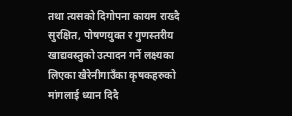तथा त्यसको दिगोपना कायम राख्दै सुरक्षित, पोषणयुक्त र गुणस्तरीय खाद्यवस्तुको उत्पादन गर्ने लक्ष्यका लिएका खैरेनीगाउँका कृषकहरुको मांगलाई ध्यान दिदै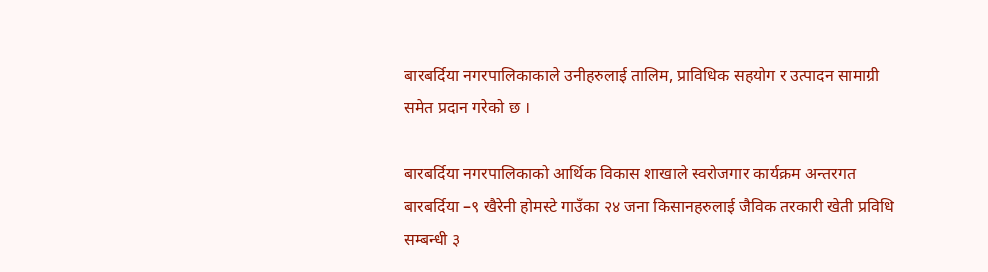बारबर्दिया नगरपालिकाकाले उनीहरुलाई तालिम, प्राविधिक सहयोग र उत्पादन सामाग्री समेत प्रदान गरेको छ ।

बारबर्दिया नगरपालिकाको आर्थिक विकास शाखाले स्वरोजगार कार्यक्रम अन्तरगत बारबर्दिया –९ खैरेनी होमस्टे गाउँका २४ जना किसानहरुलाई जैविक तरकारी खेती प्रविधि सम्बन्धी ३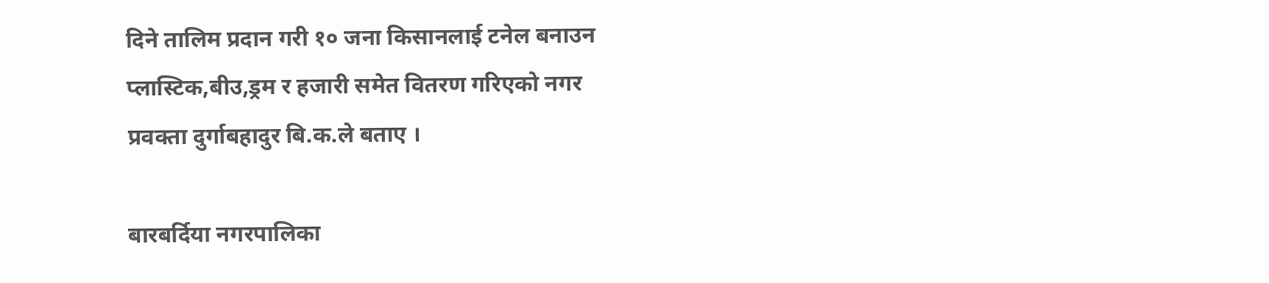दिने तालिम प्रदान गरी १० जना किसानलाई टनेल बनाउन प्लास्टिक,बीउ,ड्रम र हजारी समेत वितरण गरिएको नगर प्रवक्ता दुर्गाबहादुर बि.क.ले बताए ।

बारबर्दिया नगरपालिका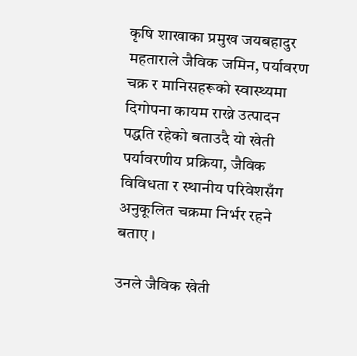कृषि शाखाका प्रमुख जयबहादुर महताराले जैविक जमिन, पर्यावरण चक्र र मानिसहरूको स्वास्थ्यमा दिगोपना कायम राख्ने उत्पादन पद्धति रहेको बताउदै यो खेती पर्यावरणीय प्रक्रिया, जैविक विविधता र स्थानीय परिवेशसँग अनुकूलित चक्रमा निर्भर रहने बताए ।

उनले जैविक खेती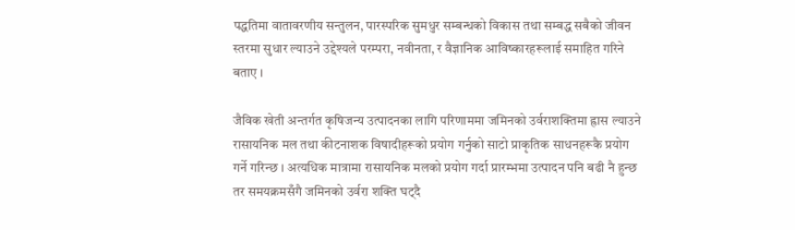पद्धतिमा वातावरणीय सन्तुलन, पारस्परिक सुमधुर सम्बन्धको विकास तथा सम्बद्ध सबैको जीवन स्तरमा सुधार ल्याउने उद्देश्यले परम्परा, नवीनता, र वैज्ञानिक आविष्कारहरूलाई समाहित गरिने बताए ।

जैविक खेती अन्तर्गत कृषिजन्य उत्पादनका लागि परिणाममा जमिनको उर्वराशक्तिमा ह्रास ल्याउने रासायनिक मल तथा कीटनाशक विषादीहरूको प्रयोग गर्नुको साटो प्राकृतिक साधनहरूकै प्रयोग गर्ने गरिन्छ । अत्यधिक मात्रामा रासायनिक मलको प्रयोग गर्दा प्रारम्भमा उत्पादन पनि बढी नै हुन्छ तर समयक्रमसँगै जमिनको उर्वरा शक्ति घट्दै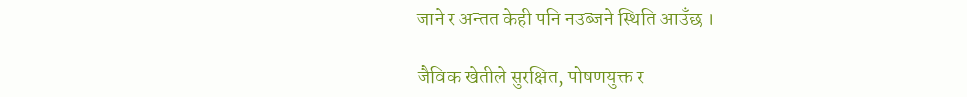जाने र अन्तत केही पनि नउब्जने स्थिति आउँछ ।

जैविक खेतीले सुरक्षित, पोषणयुक्त र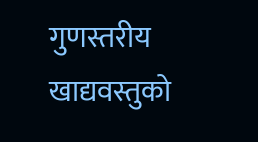गुणस्तरीय खाद्यवस्तुको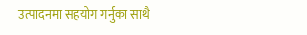उत्पादनमा सहयोग गर्नुका साथै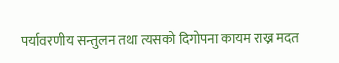पर्यावरणीय सन्तुलन तथा त्यसको दिगोपना कायम राख्न मदत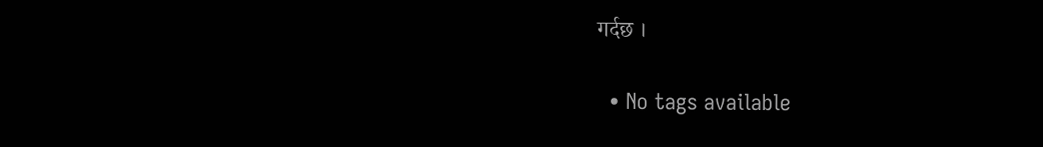गर्दछ ।

  • No tags available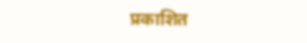प्रकाशित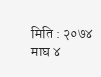मिति : २०७४ माघ ४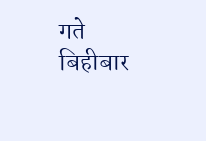गते बिहीबार